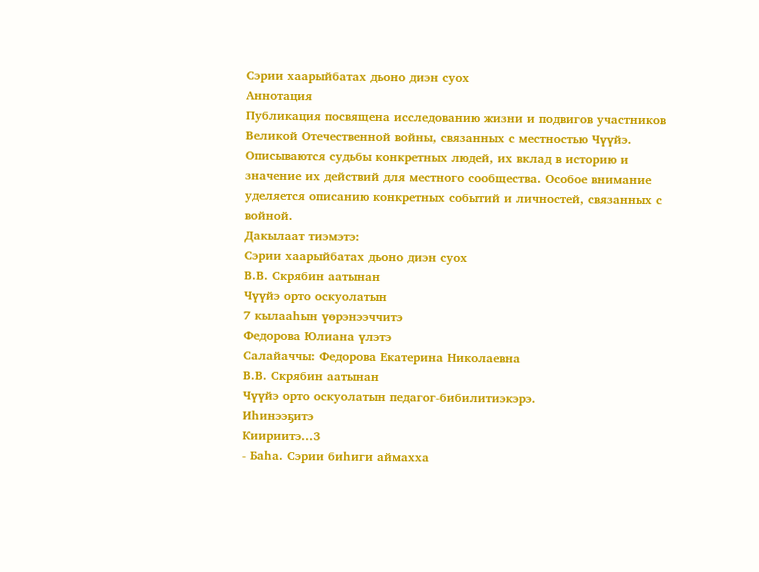Сэрии хаарыйбатах дьоно диэн суох
Аннотация
Публикация посвящена исследованию жизни и подвигов участников Великой Отечественной войны, связанных с местностью Чүүйэ. Описываются судьбы конкретных людей, их вклад в историю и значение их действий для местного сообщества. Особое внимание уделяется описанию конкретных событий и личностей, связанных с войной.
Дакылаат тиэмэтэ:
Сэрии хаарыйбатах дьоно диэн суох
В.В. Скрябин аатынан
Чүүйэ орто оскуолатын
7 кылааһын үөрэнээччитэ
Федорова Юлиана үлэтэ
Салайаччы: Федорова Екатерина Николаевна
В.В. Скрябин аатынан
Чүүйэ орто оскуолатын педагог-бибилитиэкэрэ.
Иһинээҕитэ
Киириитэ...3
- Баһа. Сэрии биһиги аймахха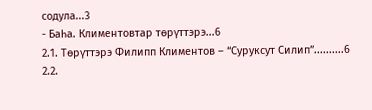содула...3
- Баһа. Климентовтар төрүттэрэ...6
2.1. Төрүттэрэ Филипп Климентов – “Суруксут Силип”..........6
2.2.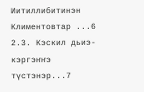Иитиллибитинэн Климентовтар ...6
2.3. Кэскил дьиэ-кэргэҥҥэ түстэнэр...7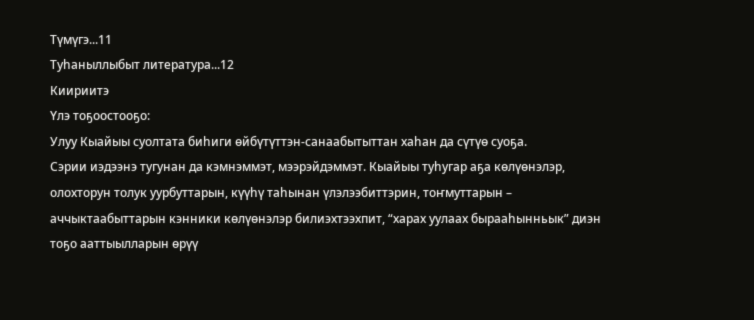Түмүгэ...11
Туһаныллыбыт литература...12
Киириитэ
Үлэ тоҕоостооҕо:
Улуу Кыайыы суолтата биһиги өйбүтүттэн-санаабытыттан хаһан да сүтүө суоҕа.
Сэрии иэдээнэ тугунан да кэмнэммэт, мээрэйдэммэт. Кыайыы туһугар аҕа көлүөнэлэр, олохторун толук уурбуттарын, күүһү таһынан үлэлээбиттэрин, тоҥмуттарын – аччыктаабыттарын кэнники көлүөнэлэр билиэхтээхпит, “харах уулаах бырааһынньык” диэн тоҕо ааттыылларын өрүү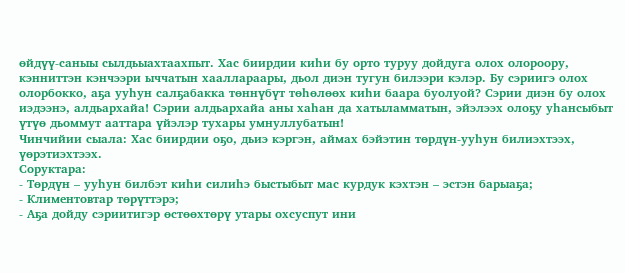өйдүү-саныы сылдьыахтаахпыт. Хас биирдии киһи бу орто туруу дойдуга олох олороору, кэнниттэн кэнчээри ыччатын хааллараары, дьол диэн тугун билээри кэлэр. Бу сэриигэ олох олорбокко, аҕа ууһун салҕабакка төннүбүт төһөлөөх киһи баара буолуой? Сэрии диэн бу олох иэдээнэ, алдьархайа! Сэрии алдьархайа аны хаһан да хатыламматын, эйэлээх олоҕу уһансыбыт үтүө дьоммут ааттара үйэлэр тухары умнуллубатын!
Чинчийии сыала: Хас биирдии оҕо, дьиэ кэргэн, аймах бэйэтин төрдүн-ууһун билиэхтээх, үөрэтиэхтээх.
Соруктара:
- Төрдүн – ууһун билбэт киһи силиһэ быстыбыт мас курдук кэхтэн – эстэн барыаҕа;
- Климентовтар төрүттэрэ;
- Аҕа дойду сэриитигэр өстөөхтөрү утары охсуспут ини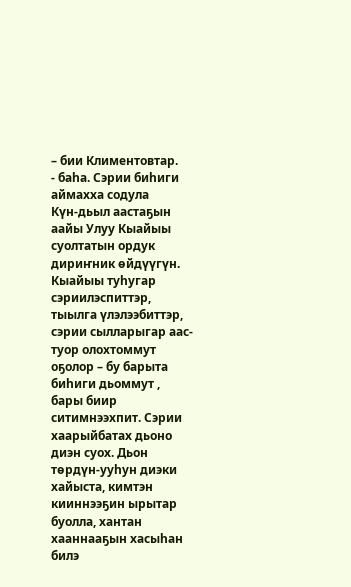– бии Климентовтар.
- баһа. Сэрии биһиги аймахха содула
Күн-дьыл аастаҕын аайы Улуу Кыайыы суолтатын ордук дириҥник өйдүүгүн. Кыайыы туһугар сэриилэспиттэр, тыылга үлэлээбиттэр, сэрии сылларыгар аас-туор олохтоммут оҕолор – бу барыта биһиги дьоммут , бары биир ситимнээхпит. Сэрии хаарыйбатах дьоно диэн суох. Дьон төрдүн-ууһун диэки хайыста, кимтэн кииннээҕин ырытар буолла, хантан хааннааҕын хасыһан билэ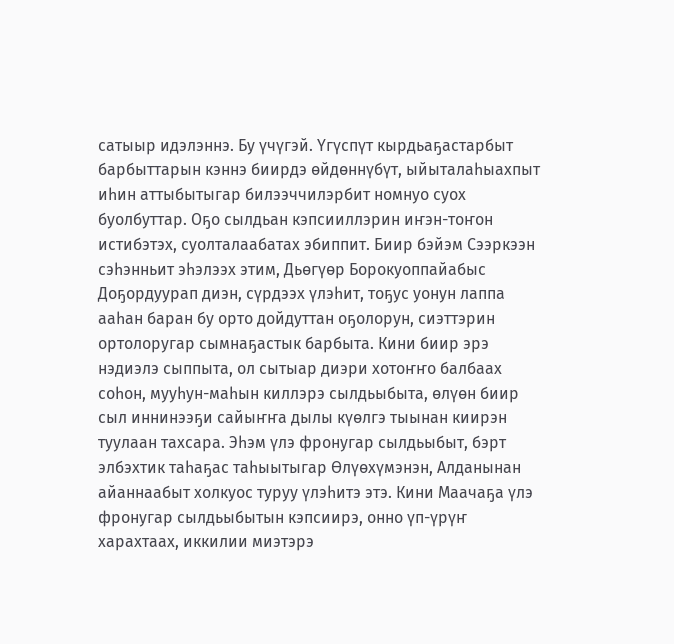сатыыр идэлэннэ. Бу үчүгэй. Үгүспүт кырдьаҕастарбыт барбыттарын кэннэ биирдэ өйдөннүбүт, ыйыталаһыахпыт иһин аттыбытыгар билээччилэрбит номнуо суох буолбуттар. Оҕо сылдьан кэпсииллэрин иҥэн-тоҥон истибэтэх, суолталаабатах эбиппит. Биир бэйэм Сээркээн сэһэнньит эһэлээх этим, Дьөгүөр Борокуоппайабыс Доҕордуурап диэн, сүрдээх үлэһит, тоҕус уонун лаппа ааһан баран бу орто дойдуттан оҕолорун, сиэттэрин ортолоругар сымнаҕастык барбыта. Кини биир эрэ нэдиэлэ сыппыта, ол сытыар диэри хотоҥҥо балбаах соһон, мууһун-маһын киллэрэ сылдьыбыта, өлүөн биир сыл иннинээҕи сайыҥҥа дылы күөлгэ тыынан киирэн туулаан тахсара. Эһэм үлэ фронугар сылдьыбыт, бэрт элбэхтик таһаҕас таһыытыгар Өлүөхүмэнэн, Алданынан айаннаабыт холкуос туруу үлэһитэ этэ. Кини Маачаҕа үлэ фронугар сылдьыбытын кэпсиирэ, онно үп-үрүҥ харахтаах, иккилии миэтэрэ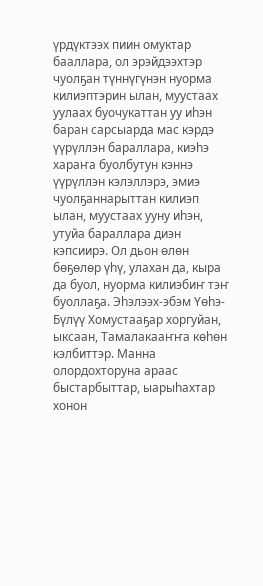үрдүктээх пиин омуктар бааллара, ол эрэйдээхтэр чуолҕан түннүгүнэн нуорма килиэптэрин ылан, муустаах уулаах буочукаттан уу иһэн баран сарсыарда мас кэрдэ үүрүллэн бараллара, киэһэ хараҥа буолбутун кэннэ үүрүллэн кэлэллэрэ, эмиэ чуолҕаннарыттан килиэп ылан, муустаах ууну иһэн, утуйа бараллара диэн кэпсиирэ. Ол дьон өлөн бөҕөлөр үһү, улахан да, кыра да буол, нуорма килиэбиҥ тэҥ буоллаҕа. Эһэлээх-эбэм Үөһэ-Бүлүү Хомустааҕар хоргуйан, ыксаан, Тамалакааҥҥа көһөн кэлбиттэр. Манна олордохторуна араас быстарбыттар, ыарыһахтар хонон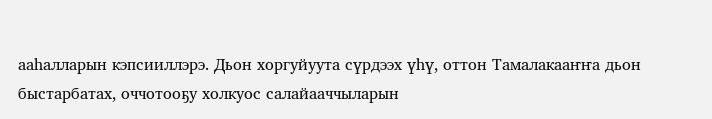ааһалларын кэпсииллэрэ. Дьон хоргуйуута сүрдээх үһү, оттон Тамалакааҥҥа дьон быстарбатах, оччотооҕу холкуос салайааччыларын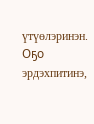үтүөлэринэн. Оҕо эрдэхпитинэ,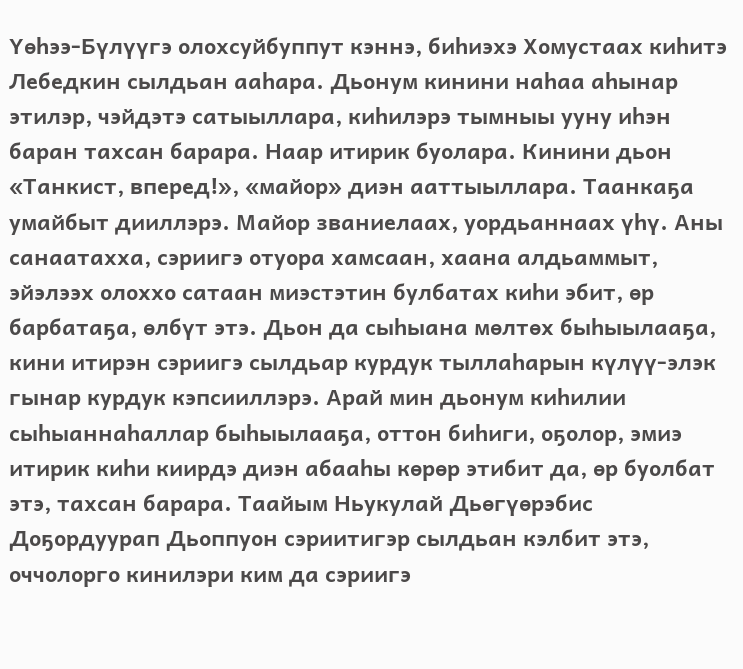Үөһээ-Бүлүүгэ олохсуйбуппут кэннэ, биһиэхэ Хомустаах киһитэ Лебедкин сылдьан ааһара. Дьонум кинини наһаа аһынар этилэр, чэйдэтэ сатыыллара, киһилэрэ тымныы ууну иһэн баран тахсан барара. Наар итирик буолара. Кинини дьон «Танкист, вперед!», «майор» диэн ааттыыллара. Таанкаҕа умайбыт дииллэрэ. Майор званиелаах, уордьаннаах үһү. Аны санаатахха, сэриигэ отуора хамсаан, хаана алдьаммыт, эйэлээх олоххо сатаан миэстэтин булбатах киһи эбит, өр барбатаҕа, өлбүт этэ. Дьон да сыһыана мөлтөх быһыылааҕа, кини итирэн сэриигэ сылдьар курдук тыллаһарын күлүү-элэк гынар курдук кэпсииллэрэ. Арай мин дьонум киһилии сыһыаннаһаллар быһыылааҕа, оттон биһиги, оҕолор, эмиэ итирик киһи киирдэ диэн абааһы көрөр этибит да, өр буолбат этэ, тахсан барара. Таайым Ньукулай Дьөгүөрэбис Доҕордуурап Дьоппуон сэриитигэр сылдьан кэлбит этэ, оччолорго кинилэри ким да сэриигэ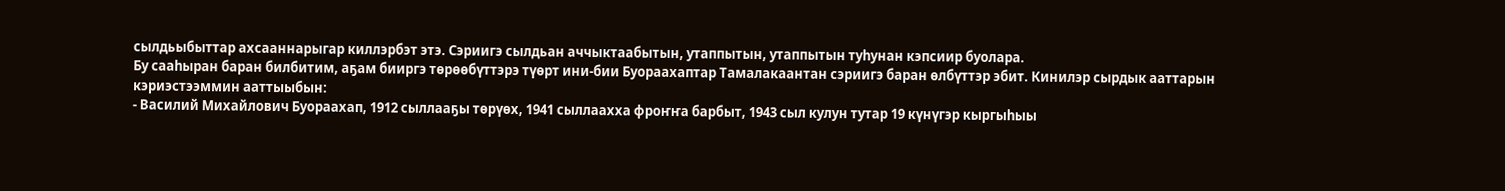сылдьыбыттар ахсааннарыгар киллэрбэт этэ. Сэриигэ сылдьан аччыктаабытын, утаппытын, утаппытын туһунан кэпсиир буолара.
Бу сааһыран баран билбитим, аҕам бииргэ төрөөбүттэрэ түөрт ини-бии Буораахаптар Тамалакаантан сэриигэ баран өлбүттэр эбит. Кинилэр сырдык ааттарын кэриэстээммин ааттыыбын:
- Василий Михайлович Буораахап, 1912 сыллааҕы төрүөх, 1941 сыллаахха фроҥҥа барбыт, 1943 сыл кулун тутар 19 күнүгэр кыргыһыы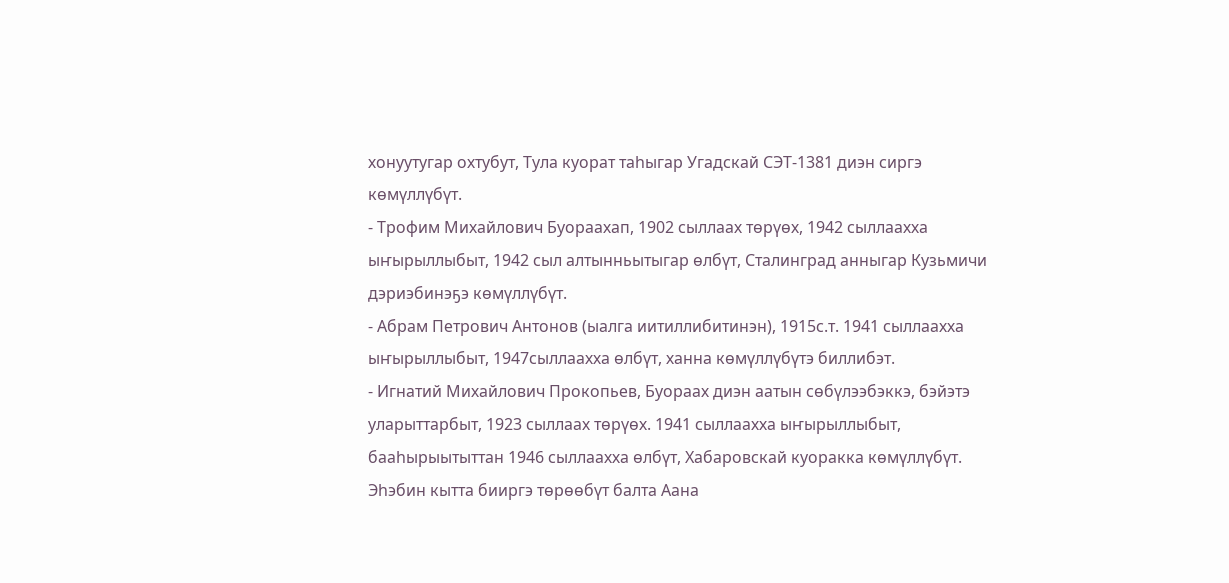хонуутугар охтубут, Тула куорат таһыгар Угадскай СЭТ-1381 диэн сиргэ көмүллүбүт.
- Трофим Михайлович Буораахап, 1902 сыллаах төрүөх, 1942 сыллаахха ыҥырыллыбыт, 1942 сыл алтынньытыгар өлбүт, Сталинград анныгар Кузьмичи дэриэбинэҕэ көмүллүбүт.
- Абрам Петрович Антонов (ыалга иитиллибитинэн), 1915с.т. 1941 сыллаахха ыҥырыллыбыт, 1947сыллаахха өлбүт, ханна көмүллүбүтэ биллибэт.
- Игнатий Михайлович Прокопьев, Буораах диэн аатын сөбүлээбэккэ, бэйэтэ уларыттарбыт, 1923 сыллаах төрүөх. 1941 сыллаахха ыҥырыллыбыт, бааһырыытыттан 1946 сыллаахха өлбүт, Хабаровскай куоракка көмүллүбүт.
Эһэбин кытта бииргэ төрөөбүт балта Аана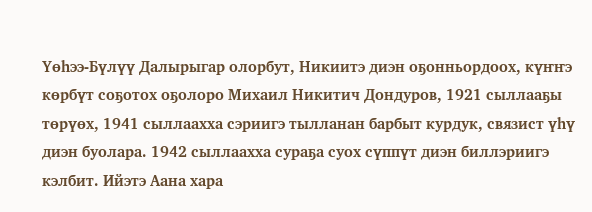Үөһээ-Бүлүү Далырыгар олорбут, Никиитэ диэн оҕонньордоох, күҥҥэ көрбүт соҕотох оҕолоро Михаил Никитич Дондуров, 1921 сыллааҕы төрүөх, 1941 сыллаахха сэриигэ тылланан барбыт курдук, связист үһү диэн буолара. 1942 сыллаахха сураҕа суох сүппүт диэн биллэриигэ кэлбит. Ийэтэ Аана хара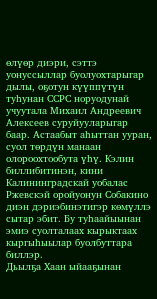өлүөр диэри, сэттэ уонуссыллар буолуохтарыгар дылы, оҕотун күүппүтүн туһунан ССРС норуодунай учуутала Михаил Андреевич Алексеев суруйууларыгар баар. Астаабыт аһыттан ууран, суол төрдүн манаан олороохтообута үһү. Кэлин биллибитинэн, кини Калининградскай уобалас Ржевскэй оройуонун Собакино диэн дэриэбинэтигэр көмүллэ сытар эбит. Бу туһаайыынан эмиэ суолталаах кырыктаах кыргыһыылар буолбуттара биллэр.
Дьылҕа Хаан ыйааҕынан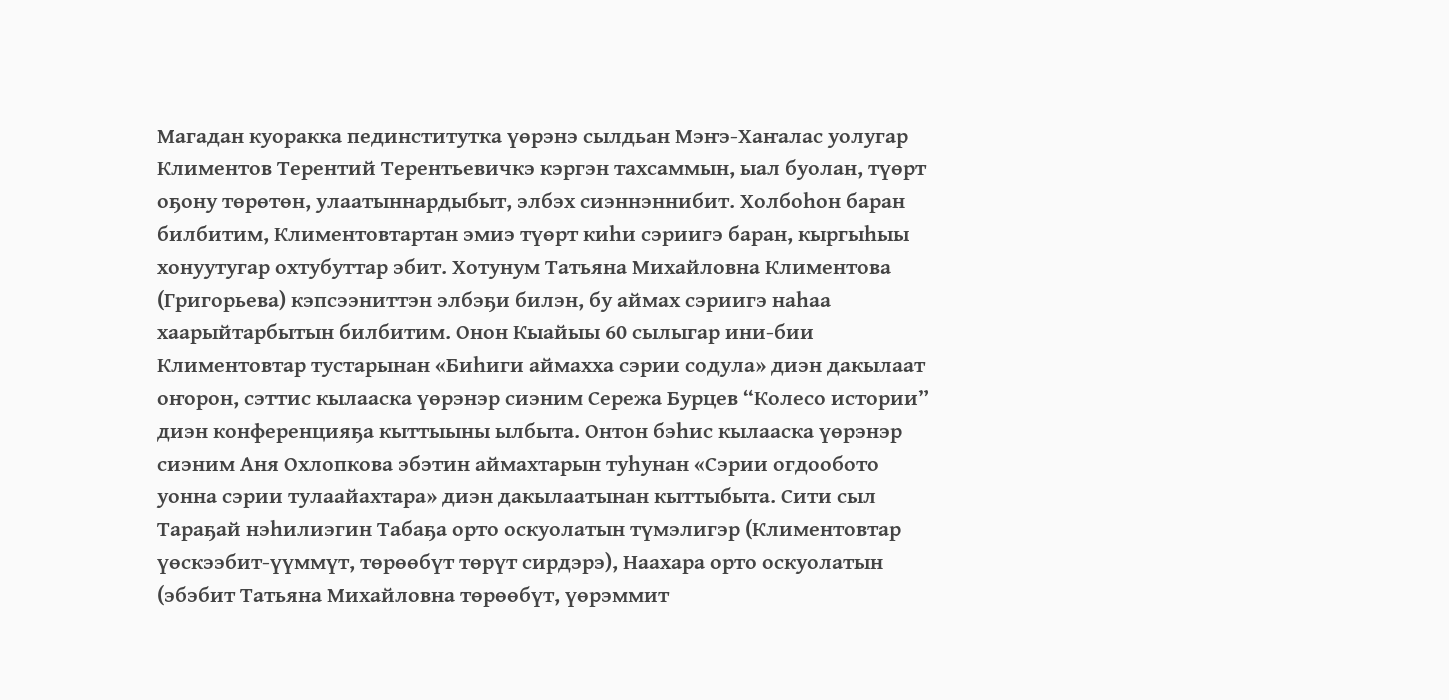Магадан куоракка пединститутка үөрэнэ сылдьан Мэҥэ-Хаҥалас уолугар Климентов Терентий Терентьевичкэ кэргэн тахсаммын, ыал буолан, түөрт оҕону төрөтөн, улаатыннардыбыт, элбэх сиэннэннибит. Холбоһон баран билбитим, Климентовтартан эмиэ түөрт киһи сэриигэ баран, кыргыһыы хонуутугар охтубуттар эбит. Хотунум Татьяна Михайловна Климентова (Григорьева) кэпсээниттэн элбэҕи билэн, бу аймах сэриигэ наһаа хаарыйтарбытын билбитим. Онон Кыайыы 60 сылыгар ини-бии Климентовтар тустарынан «Биһиги аймахха сэрии содула» диэн дакылаат оҥорон, сэттис кылааска үөрэнэр сиэним Сережа Бурцев “Колесо истории” диэн конференцияҕа кыттыыны ылбыта. Онтон бэһис кылааска үөрэнэр сиэним Аня Охлопкова эбэтин аймахтарын туһунан «Сэрии огдообото уонна сэрии тулаайахтара» диэн дакылаатынан кыттыбыта. Сити сыл Тараҕай нэһилиэгин Табаҕа орто оскуолатын түмэлигэр (Климентовтар үөскээбит-үүммүт, төрөөбүт төрүт сирдэрэ), Наахара орто оскуолатын (эбэбит Татьяна Михайловна төрөөбүт, үөрэммит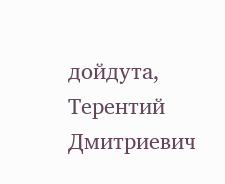дойдута, Терентий Дмитриевич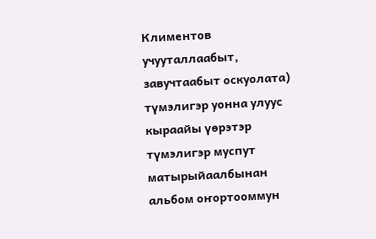Климентов учууталлаабыт, завучтаабыт оскуолата) түмэлигэр уонна улуус кыраайы үөрэтэр түмэлигэр муспут матырыйаалбынан альбом оҥортооммун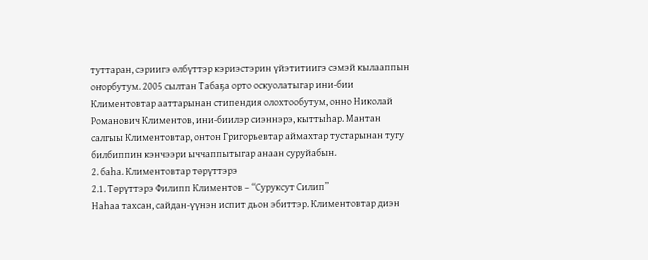туттаран, сэриигэ өлбүттэр кэриэстэрин үйэтитиигэ сэмэй кылааппын оҥорбутум. 2005 сылтан Табаҕа орто оскуолатыгар ини-бии Климентовтар ааттарынан стипендия олохтообутум, онно Николай Романович Климентов, ини-биилэр сиэннэрэ, кыттыһар. Мантан салгыы Климентовтар, онтон Григорьевтар аймахтар тустарынан тугу билбиппин кэнчээри ыччаппытыгар анаан суруйабын.
2. баһа. Климентовтар төрүттэрэ
2.1. Төрүттэрэ Филипп Климентов – “Суруксут Силип”
Наһаа тахсан, сайдан-үүнэн испит дьон эбиттэр. Климентовтар диэн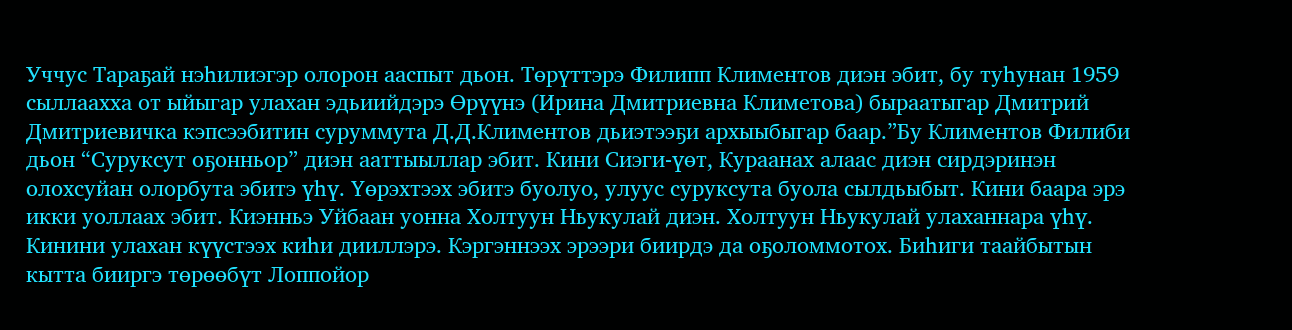Уччус Тараҕай нэһилиэгэр олорон ааспыт дьон. Төрүттэрэ Филипп Климентов диэн эбит, бу туһунан 1959 сыллаахха от ыйыгар улахан эдьиийдэрэ Өрүүнэ (Ирина Дмитриевна Климетова) быраатыгар Дмитрий Дмитриевичка кэпсээбитин суруммута Д.Д.Климентов дьиэтээҕи архыыбыгар баар.”Бу Климентов Филиби дьон “Суруксут оҕонньор” диэн ааттыыллар эбит. Кини Сиэги-үөт, Кураанах алаас диэн сирдэринэн олохсуйан олорбута эбитэ үһү. Үөрэхтээх эбитэ буолуо, улуус суруксута буола сылдьыбыт. Кини баара эрэ икки уоллаах эбит. Киэнньэ Уйбаан уонна Холтуун Ньукулай диэн. Холтуун Ньукулай улаханнара үһү. Кинини улахан күүстээх киһи дииллэрэ. Кэргэннээх эрээри биирдэ да оҕоломмотох. Биһиги таайбытын кытта бииргэ төрөөбүт Лоппойор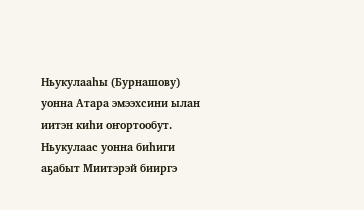Ньукулааһы (Бурнашову) уонна Атара эмээхсини ылан иитэн киһи оҥортообут. Ньукулаас уонна биһиги аҕабыт Миитэрэй бииргэ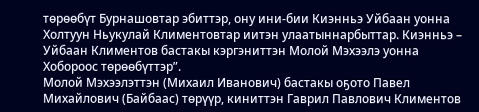төрөөбүт Бурнашовтар эбиттэр, ону ини-бии Киэнньэ Уйбаан уонна Холтуун Ньукулай Климентовтар иитэн улаатыннарбыттар. Киэнньэ – Уйбаан Климентов бастакы кэргэниттэн Молой Мэхээлэ уонна Хобороос төрөөбүттэр”.
Молой Мэхээлэттэн (Михаил Иванович) бастакы оҕото Павел Михайлович (Байбаас) төрүүр, киниттэн Гаврил Павлович Климентов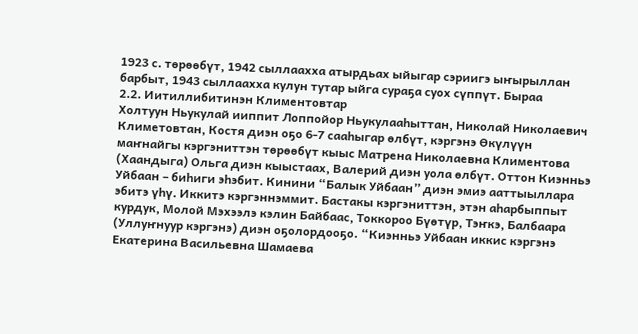1923 с. төрөөбүт, 1942 сыллаахха атырдьах ыйыгар сэриигэ ыҥырыллан барбыт, 1943 сыллаахха кулун тутар ыйга сураҕа суох сүппүт. Быраа
2.2. Иитиллибитинэн Климентовтар
Холтуун Ньукулай ииппит Лоппойор Ньукулааһыттан, Николай Николаевич Климетовтан, Костя диэн оҕо 6-7 сааһыгар өлбүт, кэргэнэ Өкүлүүн маҥнайгы кэргэниттэн төрөөбүт кыыс Матрена Николаевна Климентова (Хаандыга) Ольга диэн кыыстаах, Валерий диэн уола өлбүт. Оттон Киэнньэ Уйбаан – биһиги эһэбит. Кинини “Балык Уйбаан” диэн эмиэ ааттыыллара эбитэ үһү. Иккитэ кэргэннэммит. Бастакы кэргэниттэн, этэн аһарбыппыт курдук, Молой Мэхээлэ кэлин Байбаас, Токкороо Бүөтүр, Тэҥкэ, Балбаара (Уллуҥнуур кэргэнэ) диэн оҕолордооҕо. “Киэнньэ Уйбаан иккис кэргэнэ Екатерина Васильевна Шамаева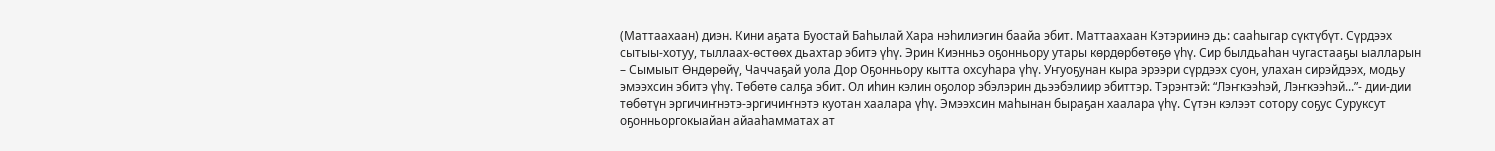(Маттаахаан) диэн. Кини аҕата Буостай Баһылай Хара нэһилиэгин баайа эбит. Маттаахаан Кэтэриинэ дь: сааһыгар сүктүбүт. Сүрдээх сытыы-хотуу, тыллаах-өстөөх дьахтар эбитэ үһү. Эрин Киэнньэ оҕонньору утары көрдөрбөтөҕө үһү. Сир былдьаһан чугастааҕы ыалларын – Сымыыт Өндөрөйү, Чаччаҕай уола Дор Оҕонньору кытта охсуһара үһү. Уҥуоҕунан кыра эрээри сүрдээх суон, улахан сирэйдээх, модьу эмээхсин эбитэ үһү. Төбөтө салҕа эбит. Ол иһин кэлин оҕолор эбэлэрин дьээбэлиир эбиттэр. Тэрэнтэй: “Лэҥкээһэй, Лэҥкээһэй...”- дии-дии төбөтүн эргичиҥнэтэ-эргичиҥнэтэ куотан хаалара үһү. Эмээхсин маһынан быраҕан хаалара үһү. Сүтэн кэлээт сотору соҕус Суруксут оҕонньоргокыайан айааһамматах ат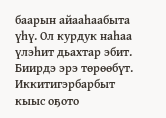баарын айааһаабыта үһү. Ол курдук наһаа үлэһит дьахтар эбит. Биирдэ эрэ төрөөбүт. Иккитигэрбарбыт кыыс оҕото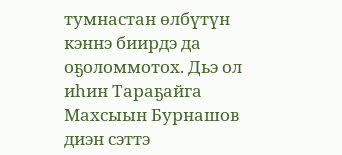тумнастан өлбүтүн кэннэ биирдэ да оҕоломмотох. Дьэ ол иһин Тараҕайга Махсыын Бурнашов диэн сэттэ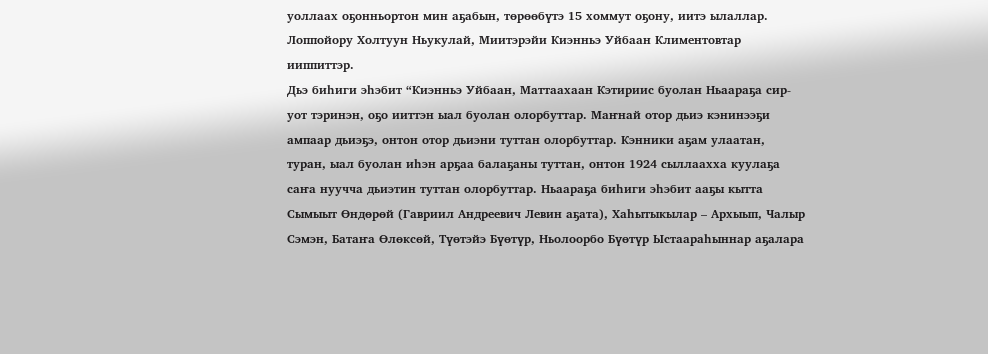уоллаах оҕонньортон мин аҕабын, төрөөбүтэ 15 хоммут оҕону, иитэ ылаллар. Лоппойору Холтуун Ньукулай, Миитэрэйи Киэнньэ Уйбаан Климентовтар ииппиттэр.
Дьэ биһиги эһэбит “Киэнньэ Уйбаан, Маттаахаан Кэтириис буолан Ньаараҕа сир-уот тэринэн, оҕо ииттэн ыал буолан олорбуттар. Маҥнай отор дьиэ кэнинээҕи ампаар дьиэҕэ, онтон отор дьиэни туттан олорбуттар. Кэнники аҕам улаатан, туран, ыал буолан иһэн арҕаа балаҕаны туттан, онтон 1924 сыллаахха куулаҕа саҥа нуучча дьиэтин туттан олорбуттар. Ньаараҕа биһиги эһэбит ааҕы кытта Сымыыт Өндөрөй (Гавриил Андреевич Левин аҕата), Хаһытыкылар – Архыып, Чалыр Сэмэн, Батаҥа Өлөксөй, Түөтэйэ Бүөтүр, Ньолоорбо Бүөтүр Ыстаараһыннар аҕалара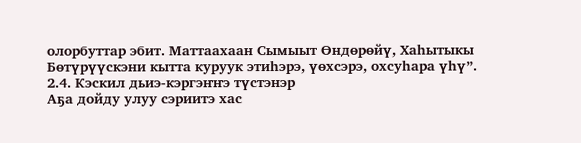олорбуттар эбит. Маттаахаан Сымыыт Өндөрөйү, Хаһытыкы Бөтүрүүскэни кытта куруук этиһэрэ, үөхсэрэ, охсуһара үһү”.
2.4. Кэскил дьиэ-кэргэҥҥэ түстэнэр
Аҕа дойду улуу сэриитэ хас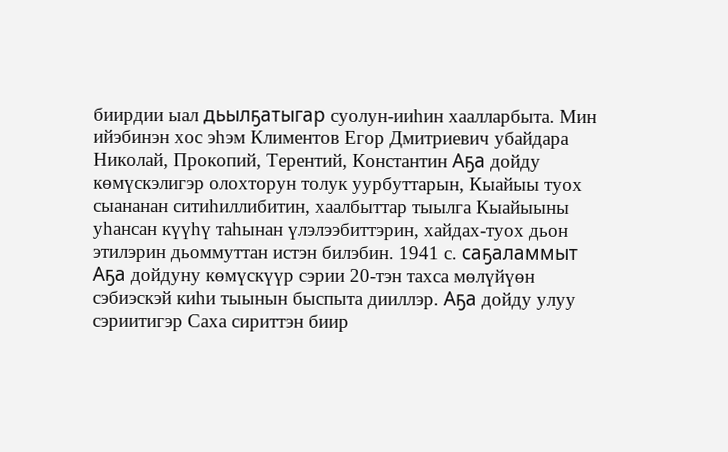биирдии ыал дьылҕатыгар суолун-ииһин хаалларбыта. Мин ийэбинэн хос эһэм Климентов Егор Дмитриевич убайдара Николай, Прокопий, Терентий, Константин Аҕа дойду көмүскэлигэр олохторун толук уурбуттарын, Кыайыы туох сыананан ситиһиллибитин, хаалбыттар тыылга Кыайыыны уһансан күүһү таһынан үлэлээбиттэрин, хайдах-туох дьон этилэрин дьоммуттан истэн билэбин. 1941 с. саҕаламмыт Аҕа дойдуну көмүскүүр сэрии 20-тэн тахса мөлүйүөн сэбиэскэй киһи тыынын быспыта дииллэр. Аҕа дойду улуу сэриитигэр Саха сириттэн биир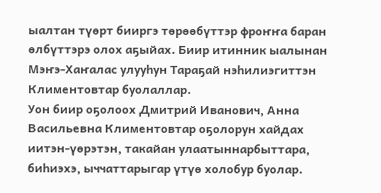ыалтан түөрт бииргэ төрөөбүттэр фроҥҥа баран өлбүттэрэ олох аҕыйах. Биир итинник ыалынан Мэҥэ-Хаҥалас улууһун Тараҕай нэһилиэгиттэн Климентовтар буолаллар.
Уон биир оҕолоох Дмитрий Иванович, Анна Васильевна Климентовтар оҕолорун хайдах иитэн-үөрэтэн, такайан улаатыннарбыттара, биһиэхэ, ыччаттарыгар үтүө холобур буолар.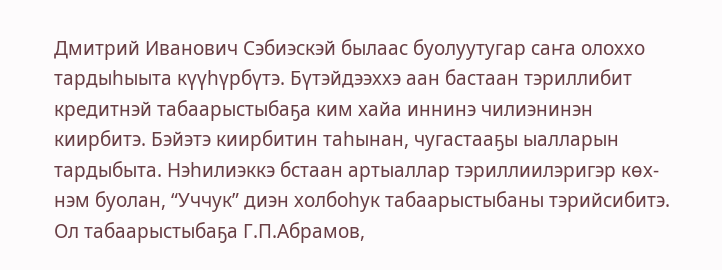Дмитрий Иванович Сэбиэскэй былаас буолуутугар саҥа олоххо тардыһыыта күүһүрбүтэ. Бүтэйдээххэ аан бастаан тэриллибит кредитнэй табаарыстыбаҕа ким хайа иннинэ чилиэнинэн киирбитэ. Бэйэтэ киирбитин таһынан, чугастааҕы ыалларын тардыбыта. Нэһилиэккэ бстаан артыаллар тэриллиилэригэр көх-нэм буолан, “Уччук” диэн холбоһук табаарыстыбаны тэрийсибитэ. Ол табаарыстыбаҕа Г.П.Абрамов,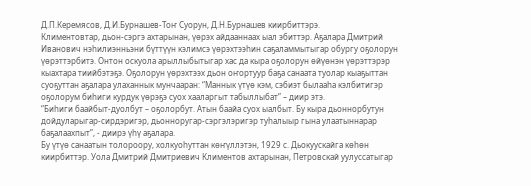Д.П.Керемясов, Д.И.Бурнашев-Тоҥ Суорун, Д.Н.Бурнашев киирбиттэрэ.
Климентовтар, дьон-сэргэ ахтарынан, үөрэх айдааннаах ыал эбиттэр. Аҕалара Дмитрий Иванович нэһилиэнньэни бүттүүн кэлимсэ үөрэхтээһин саҕаламмытыгар обургу оҕолорун үөрэттэрбитэ. Онтон оскуола арыллыбытыгар хас да кыра оҕолорун өйүөнэн үөрэттэрэр кыахтара тиийбэтэҕэ. Оҕолорун үөрэхтээх дьон оҥортуур баҕа санаата туолар кыаҕыттан суоҕуттан аҕалара улаханнык мунчааран: “Маннык үтүө кэм, сэбиэт былааһа кэлбитигэр оҕолорум биһиги курдук үөрэҕэ суох хааларгыт табыллыбат” – диир этэ.
“Биһиги баайбыт-дуолбут – оҕолорбут. Атын баайа суох ыалбыт. Бу кыра дьоннорбутун дойдуларыгар-сирдэригэр, дьонноругар-сэргэлэригэр туһалыыр гына улаатыннарар баҕалаахпыт”, - диирэ үһү аҕалара.
Бу үтүө санаатын толороору, холкуоһуттан көҥүллэтэн, 1929 с. Дьокуускайга көһөн киирбиттэр. Уола Дмитрий Дмитриевич Климентов ахтарынан, Петровскай уулуссатыгар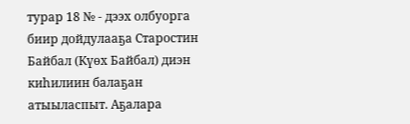турар 18 № - дээх олбуорга биир дойдулааҕа Старостин Байбал (Күөх Байбал) диэн киһилиин балаҕан атыыласпыт. Аҕалара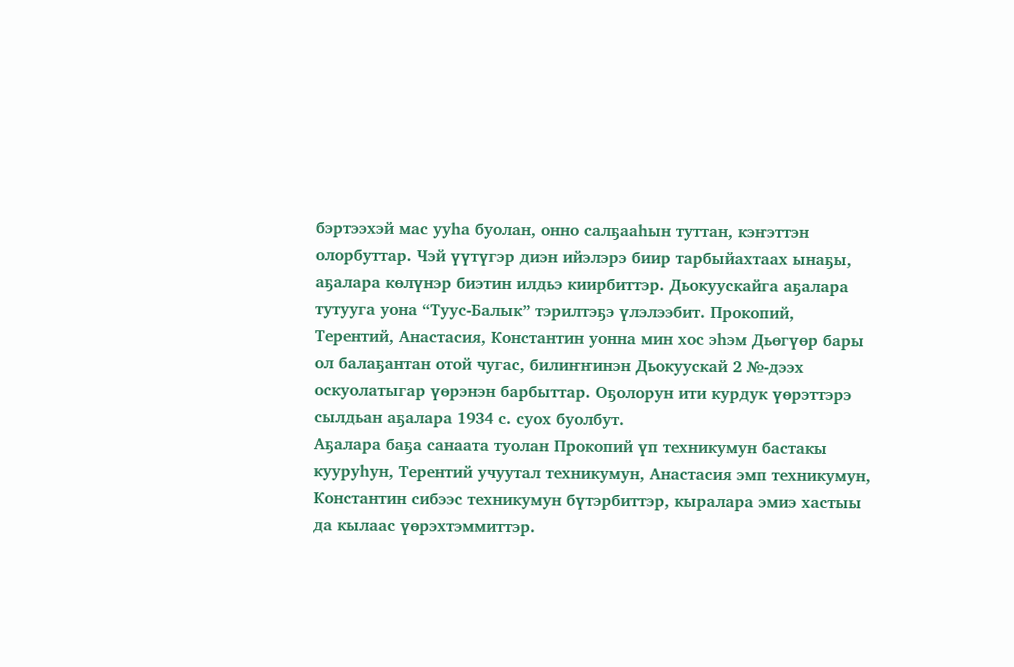бэртээхэй мас ууһа буолан, онно салҕааһын туттан, кэҥэттэн олорбуттар. Чэй үүтүгэр диэн ийэлэрэ биир тарбыйахтаах ынаҕы, аҕалара көлүнэр биэтин илдьэ киирбиттэр. Дьокуускайга аҕалара тутууга уона “Туус-Балык” тэрилтэҕэ үлэлээбит. Прокопий, Терентий, Анастасия, Константин уонна мин хос эһэм Дьөгүөр бары ол балаҕантан отой чугас, билиҥҥинэн Дьокуускай 2 №-дээх оскуолатыгар үөрэнэн барбыттар. Оҕолорун ити курдук үөрэттэрэ сылдьан аҕалара 1934 с. суох буолбут.
Аҕалара баҕа санаата туолан Прокопий үп техникумун бастакы кууруһун, Терентий учуутал техникумун, Анастасия эмп техникумун, Константин сибээс техникумун бүтэрбиттэр, кыралара эмиэ хастыы да кылаас үөрэхтэммиттэр.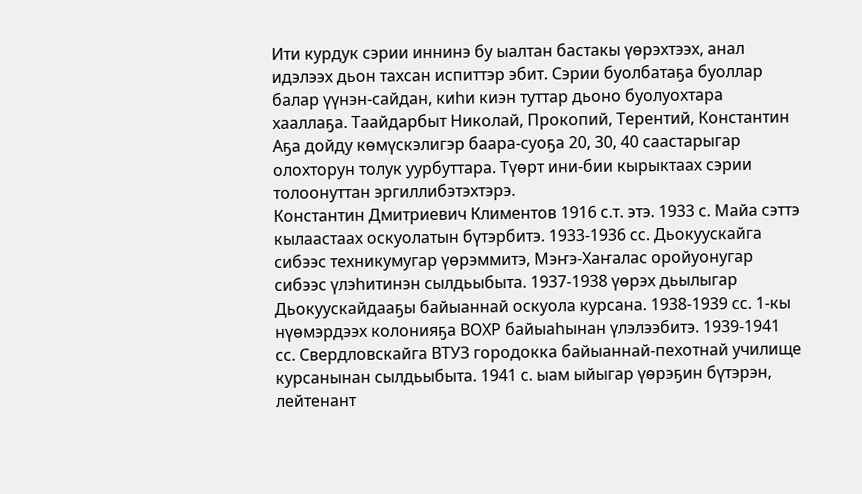Ити курдук сэрии иннинэ бу ыалтан бастакы үөрэхтээх, анал идэлээх дьон тахсан испиттэр эбит. Сэрии буолбатаҕа буоллар балар үүнэн-сайдан, киһи киэн туттар дьоно буолуохтара хааллаҕа. Таайдарбыт Николай, Прокопий, Терентий, Константин Аҕа дойду көмүскэлигэр баара-суоҕа 20, 30, 40 саастарыгар олохторун толук уурбуттара. Түөрт ини-бии кырыктаах сэрии толоонуттан эргиллибэтэхтэрэ.
Константин Дмитриевич Климентов 1916 с.т. этэ. 1933 с. Майа сэттэ кылаастаах оскуолатын бүтэрбитэ. 1933-1936 сс. Дьокуускайга сибээс техникумугар үөрэммитэ, Мэҥэ-Хаҥалас оройуонугар сибээс үлэһитинэн сылдьыбыта. 1937-1938 үөрэх дьылыгар Дьокуускайдааҕы байыаннай оскуола курсана. 1938-1939 сс. 1-кы нүөмэрдээх колонияҕа ВОХР байыаһынан үлэлээбитэ. 1939-1941 сс. Свердловскайга ВТУЗ городокка байыаннай-пехотнай училище курсанынан сылдьыбыта. 1941 с. ыам ыйыгар үөрэҕин бүтэрэн, лейтенант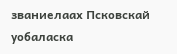званиелаах Псковскай уобаласка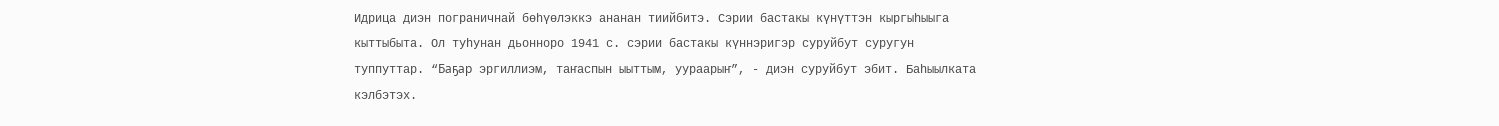Идрица диэн пограничнай бөһүөлэккэ ананан тиийбитэ. Сэрии бастакы күнүттэн кыргыһыыга кыттыбыта. Ол туһунан дьонноро 1941 с. сэрии бастакы күннэригэр суруйбут суругун туппуттар. “Баҕар эргиллиэм, таҥаспын ыыттым, уураарыҥ”, - диэн суруйбут эбит. Баһыылката кэлбэтэх.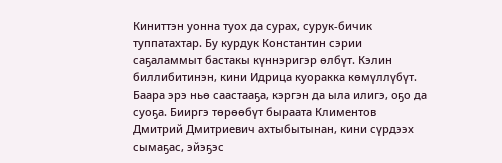Киниттэн уонна туох да сурах, сурук-бичик туппатахтар. Бу курдук Константин сэрии саҕаламмыт бастакы күннэригэр өлбүт. Кэлин биллибитинэн, кини Идрица куоракка көмүллүбүт. Баара эрэ ньө саастааҕа, кэргэн да ыла илигэ, оҕо да суоҕа. Бииргэ төрөөбүт быраата Климентов Дмитрий Дмитриевич ахтыбытынан, кини сүрдээх сымаҕас, эйэҕэс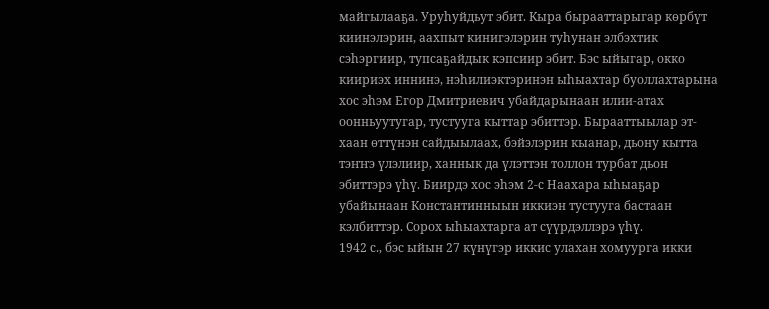майгылааҕа. Уруһуйдьут эбит. Кыра бырааттарыгар көрбүт киинэлэрин, аахпыт кинигэлэрин туһунан элбэхтик сэһэргиир, тупсаҕайдык кэпсиир эбит. Бэс ыйыгар, окко киириэх иннинэ, нэһилиэктэринэн ыһыахтар буоллахтарына хос эһэм Егор Дмитриевич убайдарынаан илии-атах оонньуутугар, тустууга кыттар эбиттэр. Бырааттыылар эт-хаан өттүнэн сайдыылаах, бэйэлэрин кыанар, дьону кытта тэҥҥэ үлэлиир, ханнык да үлэттэн толлон турбат дьон эбиттэрэ үһү. Биирдэ хос эһэм 2-с Наахара ыһыаҕар убайынаан Константинныын иккиэн тустууга бастаан кэлбиттэр. Сорох ыһыахтарга ат сүүрдэллэрэ үһү.
1942 с., бэс ыйын 27 күнүгэр иккис улахан хомуурга икки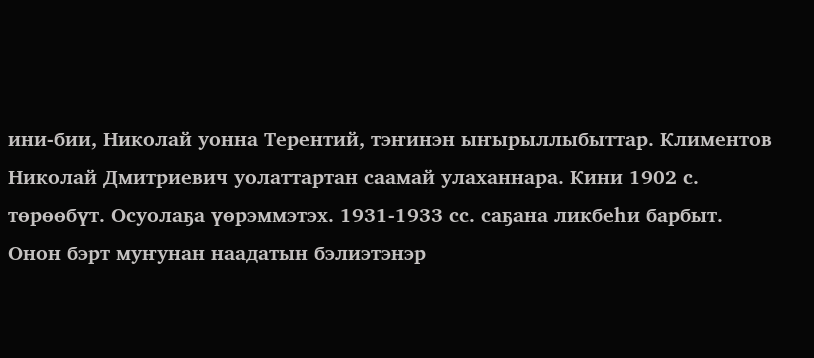ини-бии, Николай уонна Терентий, тэҥинэн ыҥырыллыбыттар. Климентов Николай Дмитриевич уолаттартан саамай улаханнара. Кини 1902 с. төрөөбүт. Осуолаҕа үөрэммэтэх. 1931-1933 сс. саҕана ликбеһи барбыт. Онон бэрт муҥунан наадатын бэлиэтэнэр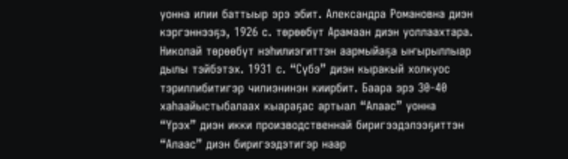уонна илии баттыыр эрэ эбит. Александра Романовна диэн кэргэннээҕэ, 1926 с. төрөөбүт Арамаан диэн уоллаахтара. Николай төрөөбүт нэһилиэгиттэн аармыйаҕа ыҥырыллыар дылы тэйбэтэх. 1931 с. “Сүбэ” диэн кыракый холкуос тэриллибитигэр чилиэнинэн киирбит. Баара эрэ 30-40 хаһаайыстыбалаах кыараҕас артыал “Алаас” уонна “Үрэх” диэн икки производственнай биригээдэлээҕиттэн “Алаас” диэн биригээдэтигэр наар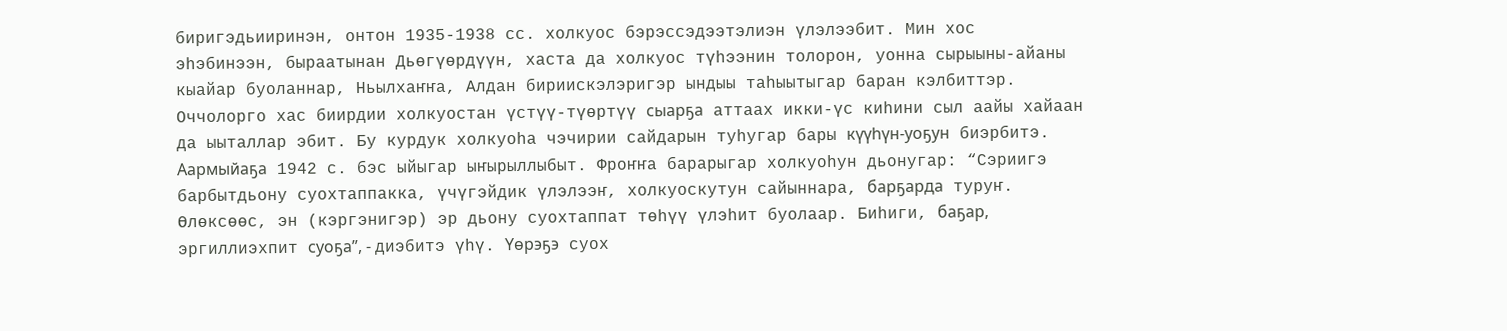биригэдьииринэн, онтон 1935-1938 сс. холкуос бэрэссэдээтэлиэн үлэлээбит. Мин хос эһэбинээн, быраатынан Дьөгүөрдүүн, хаста да холкуос түһээнин толорон, уонна сырыыны-айаны кыайар буоланнар, Ньылхаҥҥа, Алдан бириискэлэригэр ындыы таһыытыгар баран кэлбиттэр. Оччолорго хас биирдии холкуостан үстүү-түөртүү сыарҕа аттаах икки-үс киһини сыл аайы хайаан да ыыталлар эбит. Бу курдук холкуоһа чэчирии сайдарын туһугар бары күүһүн-уоҕун биэрбитэ. Аармыйаҕа 1942 с. бэс ыйыгар ыҥырыллыбыт. Фроҥҥа барарыгар холкуоһун дьонугар: “Сэриигэ барбытдьону суохтаппакка, үчүгэйдик үлэлээҥ, холкуоскутун сайыннара, барҕарда туруҥ. Өлөксөөс, эн (кэргэнигэр) эр дьону суохтаппат төһүү үлэһит буолаар. Биһиги, баҕар, эргиллиэхпит суоҕа”, - диэбитэ үһү. Үөрэҕэ суох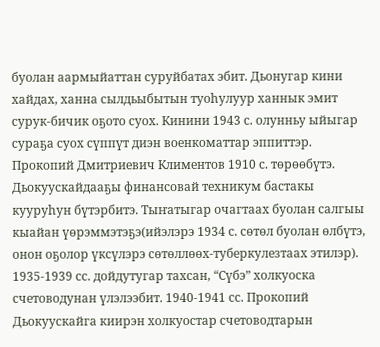буолан аармыйаттан суруйбатах эбит. Дьонугар кини хайдах, ханна сылдьыбытын туоһулуур ханнык эмит сурук-бичик оҕото суох. Кинини 1943 с. олунньу ыйыгар сураҕа суох сүппүт диэн военкоматтар эппиттэр.
Прокопий Дмитриевич Климентов 1910 с. төрөөбүтэ. Дьокуускайдааҕы финансовай техникум бастакы кууруһун бүтэрбитэ. Тыҥатыгар очагтаах буолан салгыы кыайан үөрэммэтэҕэ(ийэлэрэ 1934 с. сөтөл буолан өлбүтэ, онон оҕолор үксүлэрэ сөтөллөөх-туберкулезтаах этилэр). 1935-1939 сс. дойдутугар тахсан, “Сүбэ” холкуоска счетоводунан үлэлээбит. 1940-1941 сс. Прокопий Дьокуускайга киирэн холкуостар счетоводтарын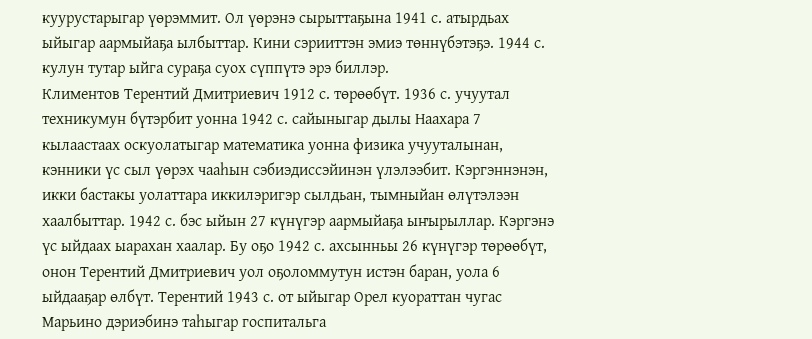куурустарыгар үөрэммит. Ол үөрэнэ сырыттаҕына 1941 с. атырдьах ыйыгар аармыйаҕа ылбыттар. Кини сэрииттэн эмиэ төннүбэтэҕэ. 1944 с. кулун тутар ыйга сураҕа суох сүппүтэ эрэ биллэр.
Климентов Терентий Дмитриевич 1912 с. төрөөбүт. 1936 с. учуутал техникумун бүтэрбит уонна 1942 с. сайыныгар дылы Наахара 7 кылаастаах оскуолатыгар математика уонна физика учууталынан, кэнники үс сыл үөрэх чааһын сэбиэдиссэйинэн үлэлээбит. Кэргэннэнэн, икки бастакы уолаттара иккилэригэр сылдьан, тымныйан өлүтэлээн хаалбыттар. 1942 с. бэс ыйын 27 күнүгэр аармыйаҕа ыҥырыллар. Кэргэнэ үс ыйдаах ыарахан хаалар. Бу оҕо 1942 с. ахсынньы 26 күнүгэр төрөөбүт, онон Терентий Дмитриевич уол оҕоломмутун истэн баран, уола 6 ыйдааҕар өлбүт. Терентий 1943 с. от ыйыгар Орел куораттан чугас Марьино дэриэбинэ таһыгар госпитальга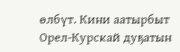өлбүт. Кини аатырбыт Орел-Курскай дуҕатын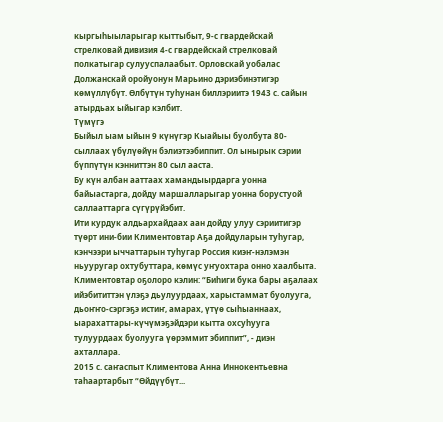кыргыһыыларыгар кыттыбыт, 9-с гвардейскай стрелковай дивизия 4-с гвардейскай стрелковай полкатыгар сулууспалаабыт. Орловскай уобалас Должанскай оройуонун Марьино дэриэбинэтигэр көмүллүбүт. Өлбүтүн туһунан биллэриитэ 1943 с. сайын атырдьах ыйыгар кэлбит.
Түмүгэ
Быйыл ыам ыйын 9 күнүгэр Кыайыы буолбута 80-сыллаах үбүлүөйүн бэлиэтээбиппит. Ол ынырык сэрии бүппүтүн кэнниттэн 80 сыл ааста.
Бу күн албан ааттаах хамандыырдарга уонна байыастарга, дойду маршалларыгар уонна борустуой саллааттарга сүгүрүйэбит.
Ити курдук алдьархайдаах аан дойду улуу сэриитигэр түөрт ини-бии Климентовтар Аҕа дойдуларын туһугар, кэнчээри ыччаттарын туһугар Россия киэҥ-нэлэмэн ньууругар охтубуттара, көмүс уҥуохтара онно хаалбыта.
Климентовтар оҕолоро кэлин: “Биһиги бука бары аҕалаах ийэбититтэн үлэҕэ дьулуурдаах, харыстаммат буолууга, дьоҥҥо-сэргэҕэ истиҥ, амарах, үтүө сыһыаннаах, ыарахаттары-күчүмэҕэйдэри кытта охсуһууга тулуурдаах буолууга үөрэммит эбиппит”, - диэн ахталлара.
2015 с. саҥаспыт Климентова Анна Иннокентьевна таһаартарбыт “Өйдүүбүт...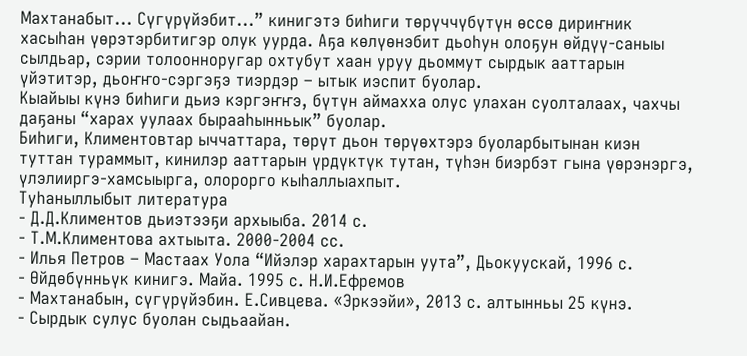Махтанабыт... Сүгүрүйэбит...” кинигэтэ биһиги төрүччүбүтүн өссө дириҥник хасыһан үөрэтэрбитигэр олук уурда. Аҕа көлүөнэбит дьоһун олоҕун өйдүү-саныы сылдьар, сэрии толоонноругар охтубут хаан уруу дьоммут сырдык ааттарын үйэтитэр, дьоҥҥо-сэргэҕэ тиэрдэр – ытык иэспит буолар.
Кыайыы күнэ биһиги дьиэ кэргэҥҥэ, бүтүн аймахха олус улахан суолталаах, чахчы даҕаны “харах уулаах бырааһынньык” буолар.
Биһиги, Климентовтар ыччаттара, төрүт дьон төрүөхтэрэ буоларбытынан киэн туттан тураммыт, кинилэр ааттарын үрдүктүк тутан, түһэн биэрбэт гына үөрэнэргэ, үлэлииргэ-хамсыырга, олорорго кыһаллыахпыт.
Туһаныллыбыт литература
- Д.Д.Климентов дьиэтээҕи архыыба. 2014 с.
- Т.М.Климентова ахтыыта. 2000-2004 сс.
- Илья Петров – Мастаах Уола “Ийэлэр харахтарын уута”, Дьокуускай, 1996 с.
- Өйдөбүнньүк кинигэ. Майа. 1995 с. Н.И.Ефремов
- Махтанабын, сүгүрүйэбин. Е.Сивцева. «Эркээйи», 2013 с. алтынньы 25 күнэ.
- Сырдык сулус буолан сыдьаайан.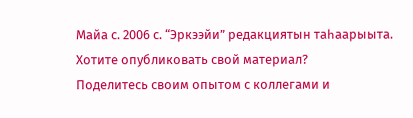Майа с. 2006 с. “Эркээйи” редакциятын таһаарыыта.
Хотите опубликовать свой материал?
Поделитесь своим опытом с коллегами и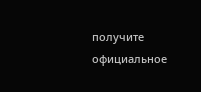получите официальное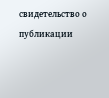свидетельство о публикации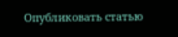Опубликовать статью